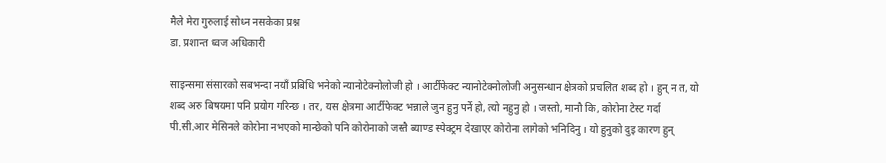मैले मेरा गुरुलाई सोध्न नसकेका प्रश्न
डा. प्रशान्त ध्वज अधिकारी

साइन्समा संसारको सबभन्दा नयाँ प्रबिधि भनेको न्यानोटेक्नोलोजी हो । आर्टीफेक्ट न्यानोटेक्नोलोजी अनुसन्धान क्षेत्रको प्रचलित शब्द हो । हुन् न त, यो शब्द अरु बिषयमा पनि प्रयोग गरिन्छ । तर, यस क्षेत्रमा आर्टीफेक्ट भन्नाले जुन हुनु पर्ने हो, त्यो नहुनु हो । जस्तो, मानौ कि, कोरोना टेस्ट गर्दा पी.सी.आर मेसिनले कोरोना नभएको मान्छेको पनि कोरोनाको जस्तै ब्याण्ड स्पेक्ट्रम देखाएर कोरोना लागेको भनिदिनु । यो हुनुको दुइ कारण हुन्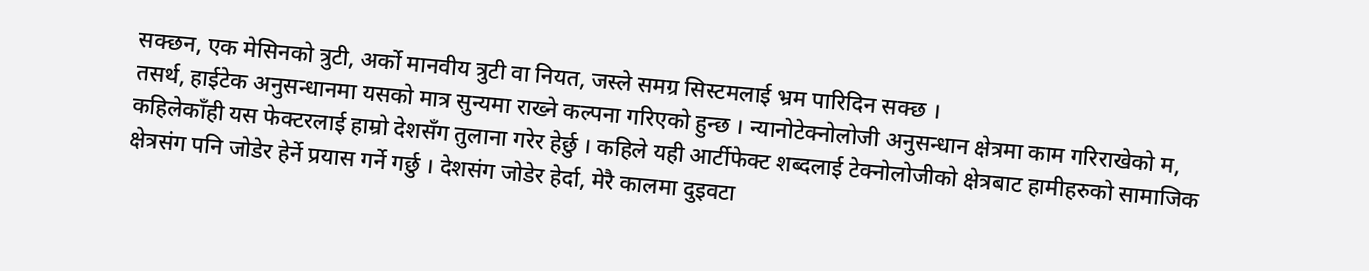सक्छन, एक मेसिनको त्रुटी, अर्को मानवीय त्रुटी वा नियत, जस्ले समग्र सिस्टमलाई भ्रम पारिदिन सक्छ ।
तसर्थ, हाईटेक अनुसन्धानमा यसको मात्र सुन्यमा राख्ने कल्पना गरिएको हुन्छ । न्यानोटेक्नोलोजी अनुसन्धान क्षेत्रमा काम गरिराखेको म, कहिलेकाँही यस फेक्टरलाई हाम्रो देशसँग तुलाना गरेर हेर्छु । कहिले यही आर्टीफेक्ट शब्दलाई टेक्नोलोजीको क्षेत्रबाट हामीहरुको सामाजिक क्षेत्रसंग पनि जोडेर हेर्ने प्रयास गर्ने गर्छु । देशसंग जोडेर हेर्दा, मेरै कालमा दुइवटा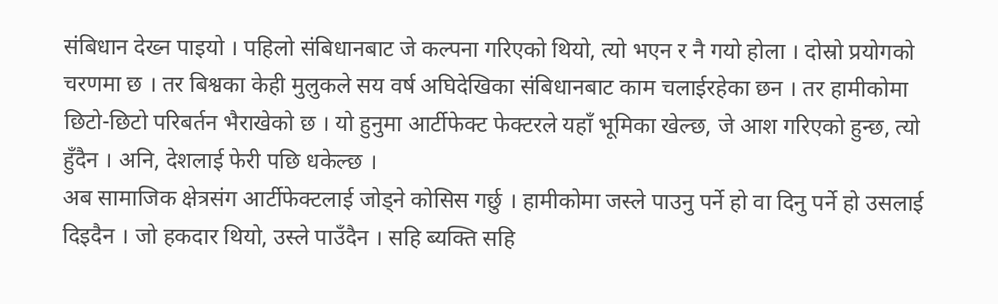संबिधान देख्न पाइयो । पहिलो संबिधानबाट जे कल्पना गरिएको थियो, त्यो भएन र नै गयो होला । दोस्रो प्रयोगको चरणमा छ । तर बिश्वका केही मुलुकले सय वर्ष अघिदेखिका संबिधानबाट काम चलाईरहेका छन । तर हामीकोमा छिटो-छिटो परिबर्तन भैराखेको छ । यो हुनुमा आर्टीफेक्ट फेक्टरले यहाँ भूमिका खेल्छ, जे आश गरिएको हुन्छ, त्यो हुँदैन । अनि, देशलाई फेरी पछि धकेल्छ ।
अब सामाजिक क्षेत्रसंग आर्टीफेक्टलाई जोड्ने कोसिस गर्छु । हामीकोमा जस्ले पाउनु पर्ने हो वा दिनु पर्ने हो उसलाई दिइदैन । जो हकदार थियो, उस्ले पाउँदैन । सहि ब्यक्ति सहि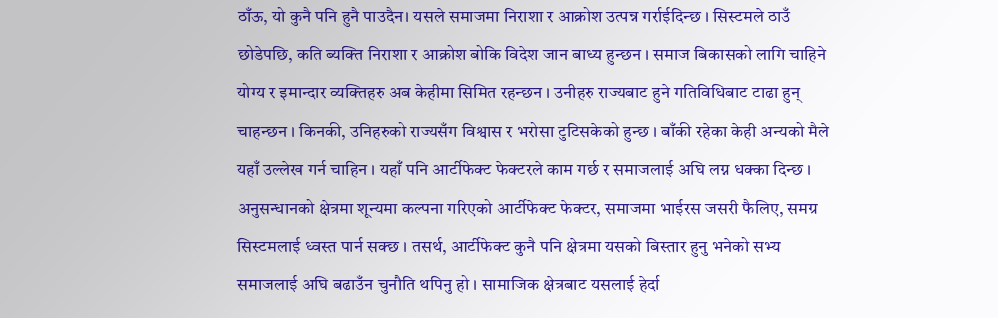ठाँऊ, यो कुनै पनि हुनै पाउदैन। यसले समाजमा निराशा र आक्रोश उत्पन्न गर्राईदिन्छ । सिस्टमले ठाउँ छोडेपछि, कति ब्यक्ति निराशा र आक्रोश बोकि विदेश जान बाध्य हुन्छन । समाज बिकासको लागि चाहिने योग्य र इमान्दार व्यक्तिहरु अब केहीमा सिमित रहन्छन । उनीहरु राज्यबाट हुने गतिविधिबाट टाढा हुन् चाहन्छन । किनकी, उनिहरुको राज्यसँग विश्वास र भरोसा टुटिसकेको हुन्छ । बाँकी रहेका केही अन्यको मैले यहाँ उल्लेख गर्न चाहिन । यहाँ पनि आर्टीफेक्ट फेक्टरले काम गर्छ र समाजलाई अघि लग्न धक्का दिन्छ ।
अनुसन्धानको क्षेत्रमा शून्यमा कल्पना गरिएको आर्टीफेक्ट फेक्टर, समाजमा भाईरस जसरी फैलिए, समग्र सिस्टमलाई ध्वस्त पार्न सक्छ । तसर्थ, आर्टीफेक्ट कुनै पनि क्षेत्रमा यसको बिस्तार हुनु भनेको सभ्य समाजलाई अघि बढाउँन चुनौति थपिनु हो । सामाजिक क्षेत्रबाट यसलाई हेर्दा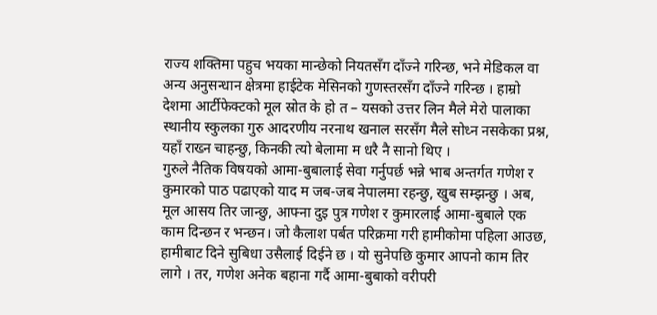राज्य शक्तिमा पहुच भयका मान्छेको नियतसँग दाँज्ने गरिन्छ, भने मेडिकल वा अन्य अनुसन्धान क्षेत्रमा हाईटेक मेसिनको गुणस्तरसँग दाँज्ने गरिन्छ । हाम्रो देशमा आर्टीफेक्टको मूल स्रोत के हो त – यसको उत्तर लिन मैले मेरो पालाका स्थानीय स्कुलका गुरु आदरणीय नरनाथ खनाल सरसँग मैले सोध्न नसकेका प्रश्न, यहाँ राख्न चाहन्छु, किनकी त्यो बेलामा म धरै नै सानो थिए ।
गुरुले नैतिक विषयको आमा-बुबालाई सेवा गर्नुपर्छ भन्ने भाब अन्तर्गत गणेश र कुमारको पाठ पढाएको याद म जब-जब नेपालमा रहन्छु, खुब सम्झन्छु । अब, मूल आसय तिर जान्छु, आफ्ना दुइ पुत्र गणेश र कुमारलाई आमा-बुबाले एक काम दिन्छन र भन्छन। जो कैलाश पर्बत परिक्रमा गरी हामीकोमा पहिला आउछ, हामीबाट दिने सुबिधा उसैलाई दिईने छ । यो सुनेपछि कुमार आपनो काम तिर लागे । तर, गणेश अनेक बहाना गर्दै आमा-बुबाको वरीपरी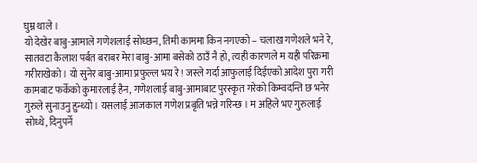घुम्न थाले ।
यो देखेर बाबु-आमाले गणेशलाई सोध्छन, तिमी काममा किन नगएको – चलाख गणेशले भने रे, सातवटा कैलाश पर्बत बराबर मेरा बाबु-आमा बसेको ठाउँ नै हो, त्यही कारणले म यही परिक्रमा गरीराखेको। यो सुनेर बाबु-आमा प्रफुल्ल भय रे ! जस्ले गर्दा आफुलाई दिईएको आदेश पुरा गरी कामबाट फर्केको कुमारलाई हैन, गणेशलाई बाबु-आमाबाट पुरस्कृत गरेको किम्वदन्ति छ भनेर गुरुले सुनाउनु हुन्थ्यो । यसलाई आजकाल गणेश प्रबृति भन्ने गरिन्छ । म अहिले भए गुरुलाई सोध्थे, दिनुपर्ने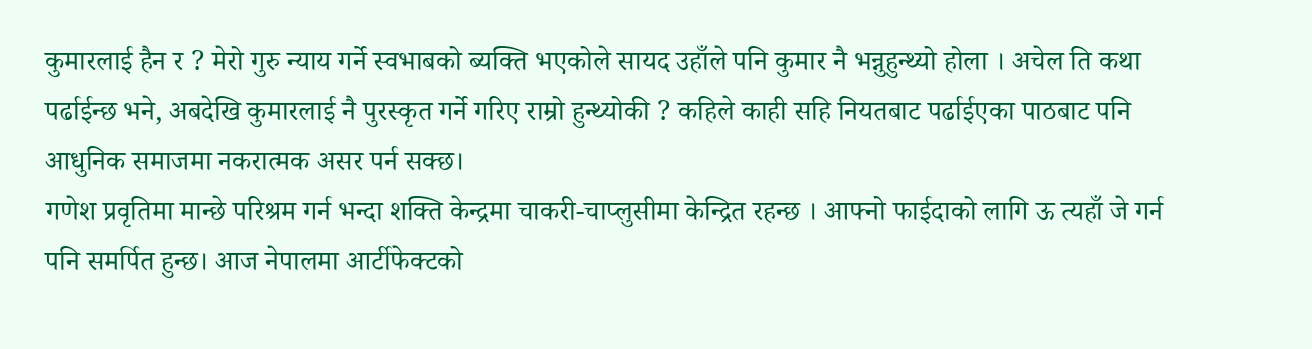कुमारलाई हैन र ? मेरो गुरु न्याय गर्ने स्वभाबको ब्यक्ति भएकोले सायद उहाँले पनि कुमार नै भन्नुहुन्थ्यो होला । अचेल ति कथा पर्ढाईन्छ भने, अबदेखि कुमारलाई नै पुरस्कृत गर्ने गरिए राम्रो हुन्थ्योकी ? कहिले काही सहि नियतबाट पर्ढाईएका पाठबाट पनि आधुनिक समाजमा नकरात्मक असर पर्न सक्छ।
गणेश प्रवृतिमा मान्छे परिश्रम गर्न भन्दा शक्ति केन्द्रमा चाकरी-चाप्लुसीमा केन्द्रित रहन्छ । आफ्नो फाईदाको लागि ऊ त्यहाँ जे गर्न पनि समर्पित हुन्छ। आज नेपालमा आर्टीफेक्टको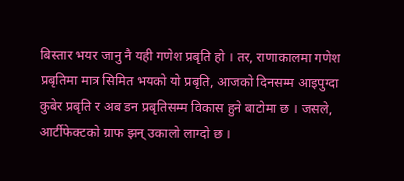बिस्तार भयर जानु नै यही गणेश प्रबृति हो । तर, राणाकालमा गणेश प्रबृतिमा मात्र सिमित भयको यो प्रबृति, आजको दिनसम्म आइपुग्दा कुबेर प्रबृति र अब डन प्रबृतिसम्म विकास हुने बाटोमा छ । जसले, आर्टीफेक्टको ग्राफ झन् उकालो लाग्दो छ ।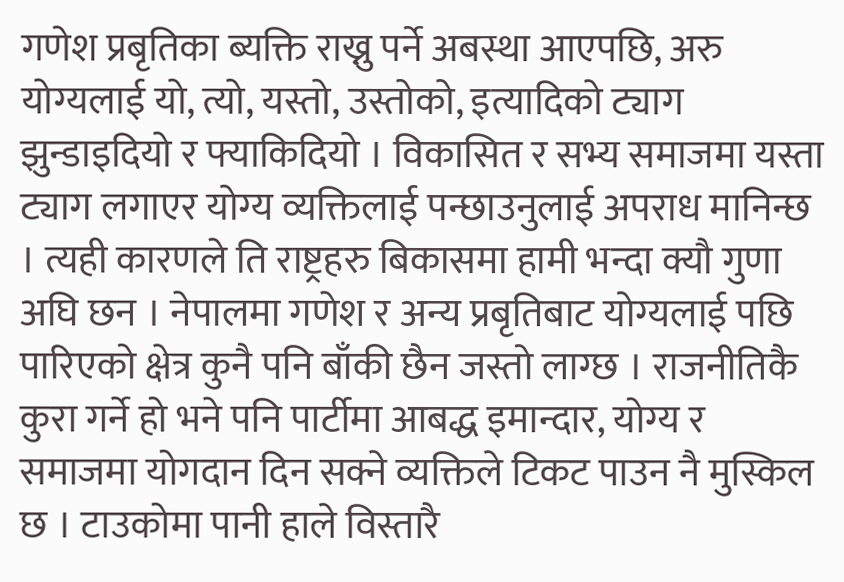गणेश प्रबृतिका ब्यक्ति राख्नु पर्ने अबस्था आएपछि, अरु योग्यलाई यो, त्यो, यस्तो, उस्तोको, इत्यादिको ट्याग झुन्डाइदियो र फ्याकिदियो । विकासित र सभ्य समाजमा यस्ता ट्याग लगाएर योग्य व्यक्तिलाई पन्छाउनुलाई अपराध मानिन्छ । त्यही कारणले ति राष्ट्रहरु बिकासमा हामी भन्दा क्यौ गुणा अघि छन । नेपालमा गणेश र अन्य प्रबृतिबाट योग्यलाई पछि पारिएको क्षेत्र कुनै पनि बाँकी छैन जस्तो लाग्छ । राजनीतिकै कुरा गर्ने हो भने पनि पार्टीमा आबद्ध इमान्दार, योग्य र समाजमा योगदान दिन सक्ने व्यक्तिले टिकट पाउन नै मुस्किल छ । टाउकोमा पानी हाले विस्तारै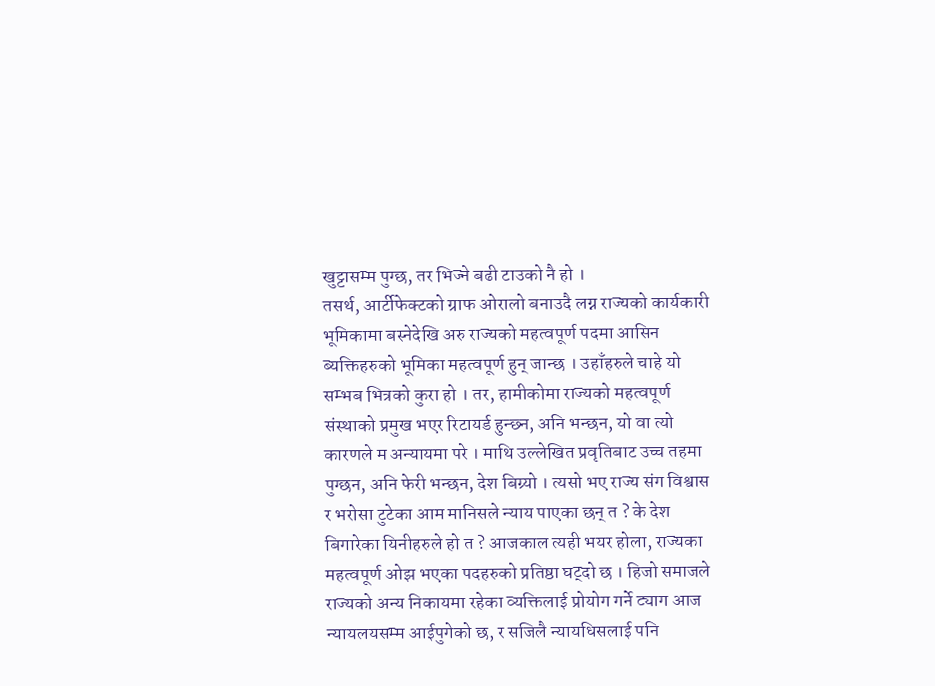खुट्टासम्म पुग्छ, तर भिज्ने बढी टाउको नै हो ।
तसर्थ, आर्टीफेक्टको ग्राफ ओरालो बनाउदै लग्न राज्यको कार्यकारी भूमिकामा बस्नेदेखि अरु राज्यको महत्वपूर्ण पदमा आसिन ब्यक्तिहरुको भूमिका महत्वपूर्ण हुन् जान्छ । उहाँहरुले चाहे यो सम्भब भित्रको कुरा हो । तर, हामीकोमा राज्यको महत्वपूर्ण संस्थाको प्रमुख भएर रिटायर्ड हुन्छ्न, अनि भन्छन, यो वा त्यो कारणले म अन्यायमा परे । माथि उल्लेखित प्रवृतिबाट उच्च तहमा पुग्छन, अनि फेरी भन्छन, देश बिग्र्यो । त्यसो भए राज्य संग विश्वास र भरोसा टुटेका आम मानिसले न्याय पाएका छन् त ? के देश बिगारेका यिनीहरुले हो त ? आजकाल त्यही भयर होला, राज्यका महत्वपूर्ण ओझ भएका पदहरुको प्रतिष्ठा घट्दो छ । हिजो समाजले राज्यको अन्य निकायमा रहेका व्यक्तिलाई प्रोयोग गर्ने ट्याग आज न्यायलयसम्म आईपुगेको छ, र सजिलै न्यायधिसलाई पनि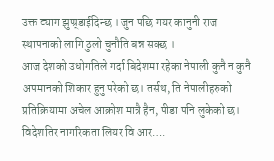उक्त ट्याग झुण्र्डाईदिन्छ । जुन पछि गयर कानुनी राज स्थापनाको लागि ठुलो चुनौति बन्न सक्छ ।
आज देशको उधोगतिले गर्दा बिदेशमा रहेका नेपाली कुनै न कुनै अपमानको शिकार हुनु परेको छ। तर्सथ, ति नेपालीहरुको प्रतिक्रियामा अचेल आक्रोश मात्रै हैन, पीडा पनि लुकेको छ। विदेशतिर नागरिकता लियर वि आर….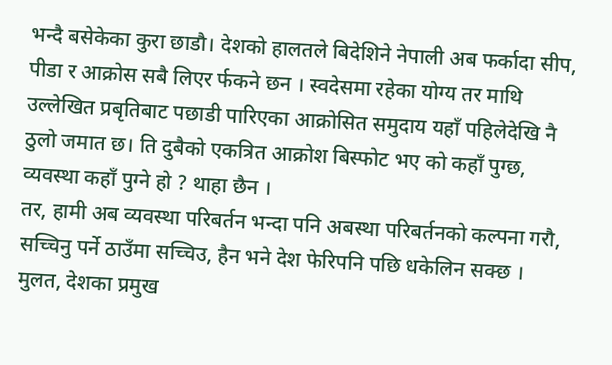भन्दै बसेकेका कुरा छाडौ। देशको हालतले बिदेशिने नेपाली अब फर्कादा सीप, पीडा र आक्रोस सबै लिएर र्फकने छन । स्वदेसमा रहेका योग्य तर माथि उल्लेखित प्रबृतिबाट पछाडी पारिएका आक्रोसित समुदाय यहाँ पहिलेदेखि नै ठुलो जमात छ। ति दुबैको एकत्रित आक्रोश बिस्फोट भए को कहाँ पुग्छ, व्यवस्था कहाँ पुग्ने हो ? थाहा छैन ।
तर, हामी अब व्यवस्था परिबर्तन भन्दा पनि अबस्था परिबर्तनको कल्पना गरौ, सच्चिनु पर्ने ठाउँमा सच्चिउ, हैन भने देश फेरिपनि पछि धकेलिन सक्छ । मुलत, देशका प्रमुख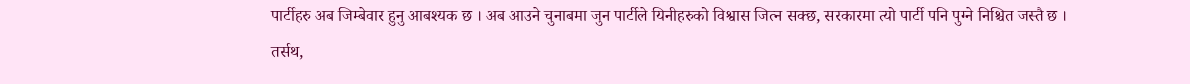पार्टीहरु अब जिम्बेवार हुनु आबश्यक छ । अब आउने चुनाबमा जुन पार्टीले यिनीहरुको विश्वास जित्न सक्छ, सरकारमा त्यो पार्टी पनि पुग्ने निश्चित जस्तै छ । तर्सथ,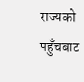राज्यको पहुँचबाट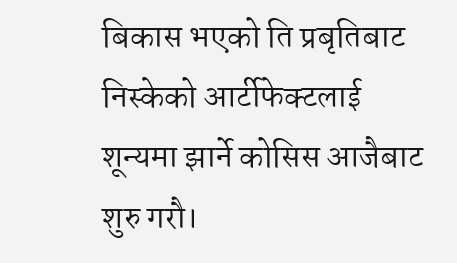बिकास भएको ति प्रबृतिबाट निस्केको आर्टीफेक्टलाई शून्यमा झार्ने कोसिस आजैबाट शुरु गरौ।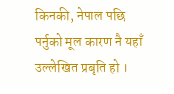किनकी, नेपाल पछि पर्नुको मूल कारण नै यहाँ उल्लेखित प्रबृति हो ।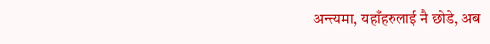अन्त्यमा, यहाँहरुलाई नै छोडे, अब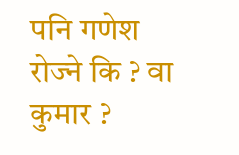पनि गणेश रोज्ने कि ? वा कुमार ?